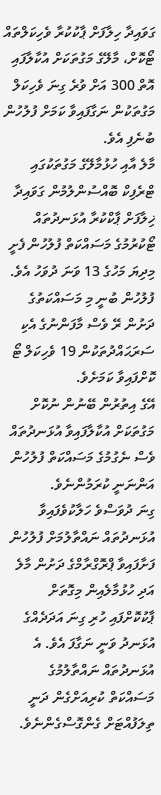ގަވައިދާ ހިލާފަށް ޕާކުކުރާ ވެހިކަލްތައް ޓޯކޮށް، މާލޭގެ މަގުތަކަށް އުކާލާފައި އޮތް 300 އަށް ވުރެ ގިނަ ވެހިކަލް މަގުތަކުން ނަގާފައިވާ ކަމަށް ފުލުހުން ބުނެފި އެވެ.
މާލެ އާއި ހުޅުމާލޭގެ މަގުތަކުގައި ޓްރެފިކް ބޮއްސުންލުމުން ގަވައިދާ ޚިލާފަށް ޕާކްކުރާ އުޅަނދުތައް ޓޯކުރުމުގެ މަސައްކަތް ފުލުހުން ފެށީ މިދިޔަ މަހުގެ 13 ވަނަ ދުވަހު އެވެ. ފުލުހުން ބުނީ މި މަސައްކަތުގެ ދަށުން ރޭ ވެސް މާފަންނުގެ އެކި ސަރަޙައްދުތަކުން 19 ވެހިކަލް ޓޯ ކޮށްފައިވާ ކަމަށެވެ.
އޭގެ އިތުރުން ބޭނުން ނުކޮށް މަގުތަކަށް އުކާލާފައިވާ އުޅަނދުތައް ވެސް ނެގުމުގެ މަސައްކަތް ފުލުހުން އަންނަނީ ކުރަމުންނެވެ.
ގިނަ ދުވަސްވެ ހަލާކުވެފައިވާ އުޅަނދުތައް ނައްތާލުމަށް ފުލުހުން ފަށާފައިވާ ޕްރޮގްރާމްގެ ދަށުން މާލެ އަދި ހުޅުމާލެއިން މިގޮތަށް ޕާކުކޮށްފައި ހުރި ގިނަ އަދަދެއްގެ އުޅަނދު ވަނީ ނަގާފަ އެވެ. އެ އުޅަނދުތައް ނައްތާލުމުގެ މަސައްކަތް ކުރިއަށްގެން ދަނީ ތިލަފުއްޓަށް ގެންގޮސްގެންނެވެ.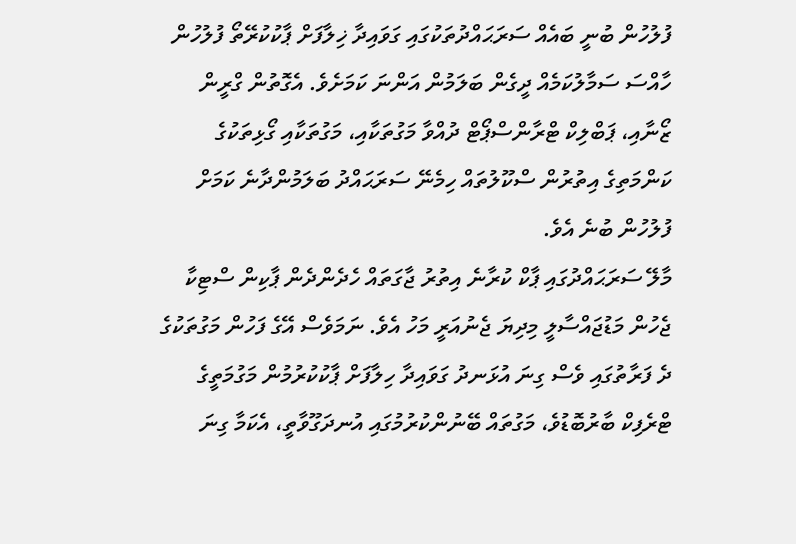ފުލުހުން ބުނީ ބައެއް ސަރަޙައްދުތަކުގައި ގަވައިދާ ޚިލާފަށް ޕާކުކުރޭތޯ ފުލުހުން ހާއްސަ ސަމާލުކަމެއް ދީގެން ބަލަމުން އަންނަ ކަމަށެވެ. އެގޮތުން ގްރީން ޒޯނާއި، ޕަބްލިކް ޓްރާންސްޕޯޓް ދުއްވާ މަގުތަކާއި، މަގުތަކާއި ގޯޅިތަކުގެ ކަންމަތިގެ އިތުރުން ސްކޫލުތައް ހިމެނޭ ސަރަޙައްދު ބަލަމުންދާނެ ކަމަށް ފުލުހުން ބުނެ އެވެ.
މާލޭ ސަރަޙައްދުގައި ޕާކް ކުރާނެ އިތުރު ޖާގަތައް ހެދެންދެން ޕާކިން ސްޓިކާ ޖެހުން މަޑުޖައްސާލީ މިދިޔަ ޖެނުއަރީ މަހު އެވެ. ނަމަވެސް އޭގެ ފަހުން މަގުތަކުގެ ދެ ފަރާތުގައި ވެސް ގިނަ އުޅަނދު ގަވައިދާ ހިލާފަށް ޕާކުކުރުމުން މަގުމަތީގެ ޓްރެފިކް ބާރުބޮޑުވެ، މަގުތައް ބޭނުންކުރުމުގައި އުނދަގޫވާތީ، އެކަމާ ގިނަ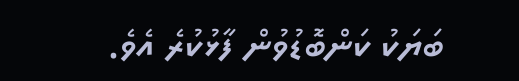ބަޔަކު ކަންބޮޑުވުން ފާޅުކުރެ އެވެ.